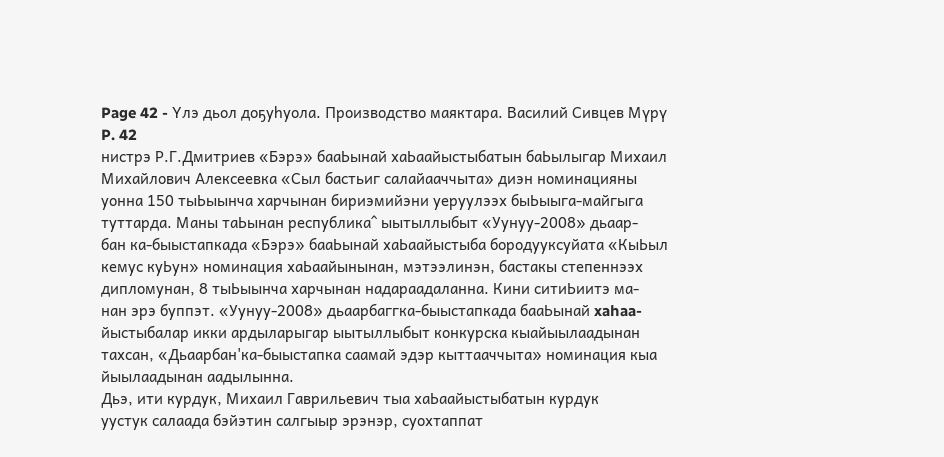Page 42 - Үлэ дьол доҕуһуола. Производство маяктара. Василий Сивцев Мүрү
P. 42
нистрэ Р.Г.Дмитриев «Бэрэ» бааЬынай хаЬаайыстыбатын баЬылыгар Михаил
Михайлович Алексеевка «Сыл бастьиг салайааччыта» диэн номинацияны
уонна 150 тыЬыынча харчынан бириэмийэни уеруулээх быЬыыга-майгыга
туттарда. Маны таЬынан республика^ ыытыллыбыт «Уунуу-2008» дьаар-
бан ка-быыстапкада «Бэрэ» бааЬынай хаЬаайыстыба бородууксуйата «КыЬыл
кемус куЬун» номинация хаЬаайынынан, мэтээлинэн, бастакы степеннээх
дипломунан, 8 тыЬыынча харчынан надараадаланна. Кини ситиЬиитэ ма-
нан эрэ буппэт. «Уунуу-2008» дьаарбаггка-быыстапкада бааЬынай xahaa-
йыстыбалар икки ардыларыгар ыытыллыбыт конкурска кыайыылаадынан
тахсан, «Дьаарбан'ка-быыстапка саамай эдэр кыттааччыта» номинация кыа
йыылаадынан аадылынна.
Дьэ, ити курдук, Михаил Гаврильевич тыа хаЬаайыстыбатын курдук
уустук салаада бэйэтин салгыыр эрэнэр, суохтаппат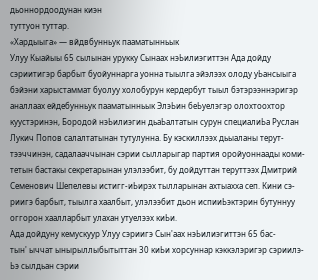дьоннордоодунан киэн
туттуон туттар.
«Хардыыга» — вйдвбунньук пааматынньык
Улуу Кыайыы 65 сылынан урукку Сынаах нэЬилиэгиттэн Ада дойду
сэриитигэр барбыт буойуннарга уонна тыылга эйэлээх олоду уЬансыыга
бэйэни харыстаммат буолуу холобурун кердербут тыыл бэтэрээннэригэр
аналлаах ейдебунньук пааматынньык ЭлэЬин беЬуелэгэр олохтоохтор
куустэринэн, Бородой нэЬилиэгин дьаЬалтатын сурун специалиЬа Руслан
Лукич Попов салалтатынан тутулунна. Бу кэскиллээх дьыаланы терут-
тээччинэн, садалааччынан сэрии сылларыгар партия оройуоннаады коми-
тетын бастакы секретарынан улэлээбит, бу дойдуттан теруттээх Дмитрий
Семенович Шепелевы истигг-иЬирэх тылларынан ахтыахха сеп. Кини сэ-
риигэ барбыт, тыылга хаалбыт, улэлээбит дьон испииЬэктэрин бутуннуу
оггорон хаалларбыт улахан утуелээх киЬи.
Ада дойдуну кемускуур Улуу сэриигэ Сын'аах нэЬилиэгиттэн 65 бас-
тын' ыччат ынырыллыбытыттан 30 киЬи хорсуннар кэккэлэригэр сэриилэ-
Ьэ сылдьан сэрии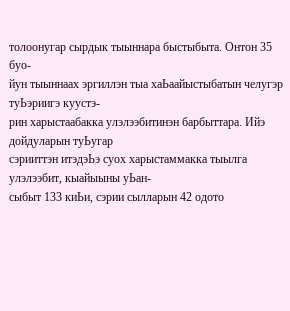толоонугар сырдык тыыннара быстыбыта. Онтон 35 буо-
йун тыыннаах эргиллэн тыа хаЬаайыстыбатын челугэр туЬэриигэ куустэ-
рин харыстаабакка улэлээбитинэн барбыттара. Ийэ дойдуларын туЬугар
сэрииттэн итэдэЬэ суох харыстаммакка тыылга улэлээбит, кыайыыны уЬан-
сыбыт 133 киЬи, сэрии сылларын 42 одото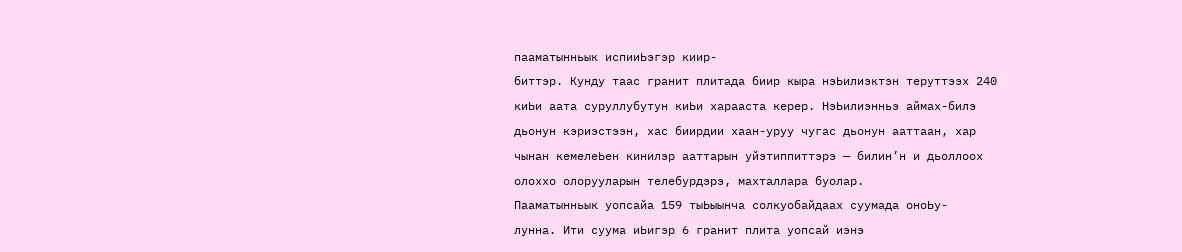пааматынньык испииЬэгэр киир-
биттэр. Кунду таас гранит плитада биир кыра нэЬилиэктэн теруттээх 240
киЬи аата суруллубутун киЬи харааста керер. НэЬилиэнньэ аймах-билэ
дьонун кэриэстээн, хас биирдии хаан-уруу чугас дьонун ааттаан, хар
чынан кемелеЬен кинилэр ааттарын уйэтиппиттэрэ — билин’н и дьоллоох
олоххо олорууларын телебурдэрэ, махталлара буолар.
Пааматынньык уопсайа 159 тыЬыынча солкуобайдаах суумада оноЬу-
лунна. Ити суума иЬигэр 6 гранит плита уопсай иэнэ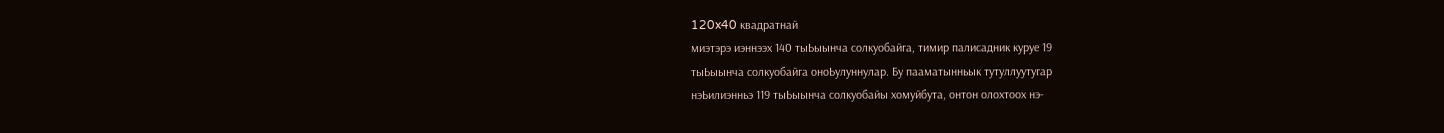120x40 квадратнай
миэтэрэ иэннээх 140 тыЬыынча солкуобайга, тимир палисадник куруе 19
тыЬыынча солкуобайга оноЬулуннулар. Бу пааматынньык тутуллуутугар
нэЬилиэнньэ 119 тыЬыынча солкуобайы хомуйбута, онтон олохтоох нэ-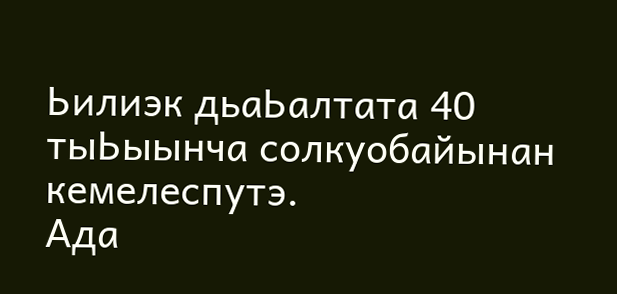Ьилиэк дьаЬалтата 40 тыЬыынча солкуобайынан кемелеспутэ.
Ада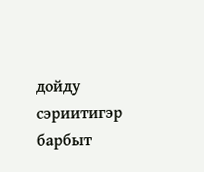дойду сэриитигэр барбыт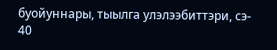буойуннары, тыылга улэлээбиттэри, сэ-
40